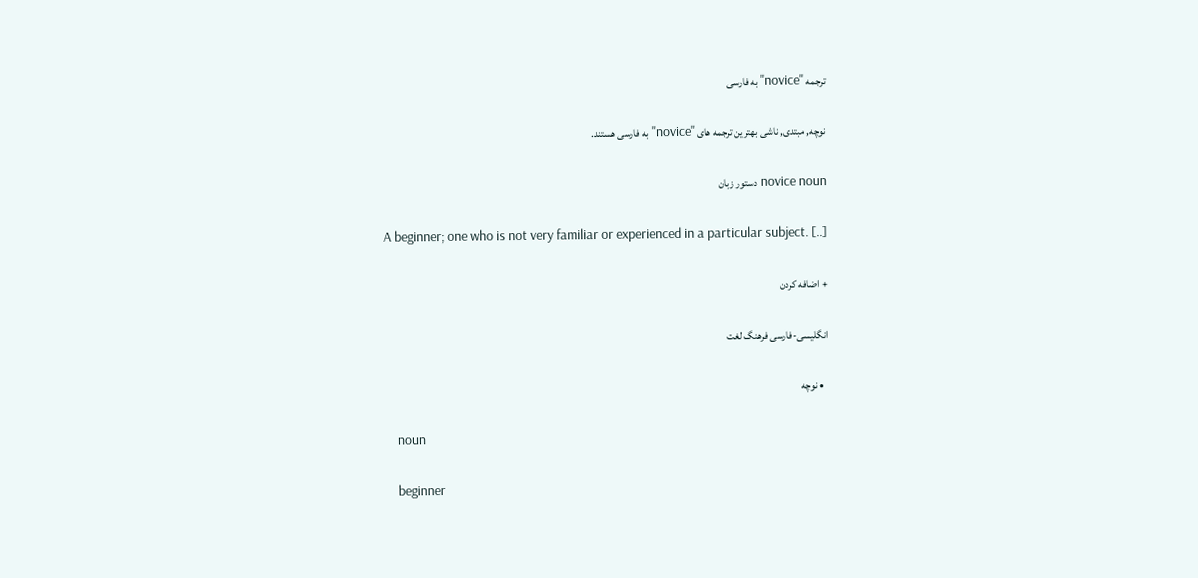ترجمه "novice" به فارسی

نوچه, مبتدی, ناشی بهترین ترجمه های "novice" به فارسی هستند.

novice noun دستور زبان

A beginner; one who is not very familiar or experienced in a particular subject. [..]

+ اضافه کردن

انگلیسی-فارسی فرهنگ لغت

  • نوچه

    noun

    beginner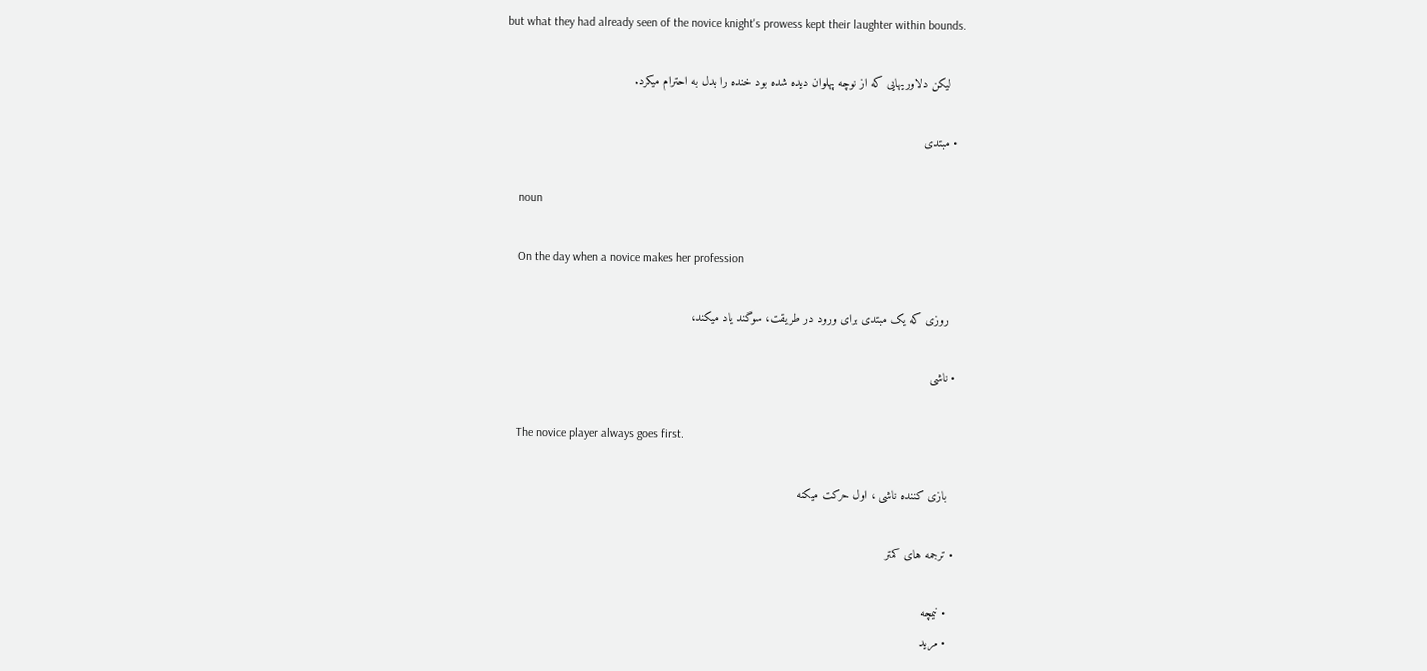but what they had already seen of the novice knight's prowess kept their laughter within bounds.

    لیکن دلاوریهایی که از نوچه پهلوان دیده شده بود خنده را بدل به احترام میکرد.

  • مبتدی

    noun

    On the day when a novice makes her profession

    روزی که یک مبتدی برای ورود در طریقت، سوگند یاد میکند،

  • ناشی

    The novice player always goes first.

    بازی کننده ناشی ، اول حرکت میکنه

  • ترجمه های کمتر

    • نیمچه
    • مرید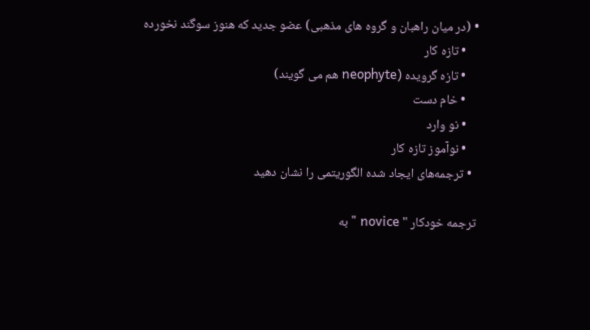• (در میان راهبان و گروه های مذهبی) عضو جدید که هنوز سوگند نخورده
    • تازه کار
    • تازه گرویده (neophyte هم می گویند)
    • خام دست
    • نو وارد
    • نوآموز تازه کار
  • ترجمه‌های ایجاد شده الگوریتمی را نشان دهید

ترجمه خودکار " novice " به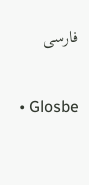فارسی

  • Glosbe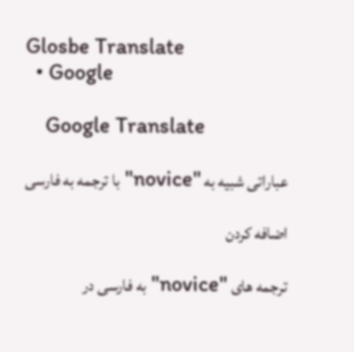Glosbe Translate
  • Google

    Google Translate

عباراتی شبیه به "novice" با ترجمه به فارسی

اضافه کردن

ترجمه های "novice" به فارسی در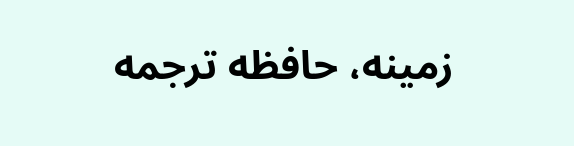زمینه، حافظه ترجمه